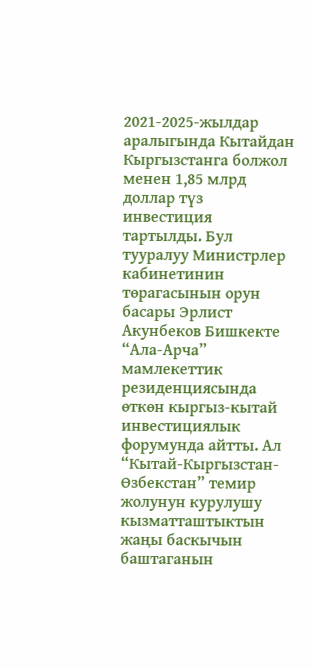2021-2025-жылдар аралыгында Кытайдан Кыргызстанга болжол менен 1,85 млрд доллар түз инвестиция тартылды. Бул тууралуу Министрлер кабинетинин төрагасынын орун басары Эрлист Акунбеков Бишкекте “Ала-Арча” мамлекеттик резиденциясында өткөн кыргыз-кытай инвестициялык форумунда айтты. Ал “Кытай-Кыргызстан-Өзбекстан” темир жолунун курулушу кызматташтыктын жаңы баскычын баштаганын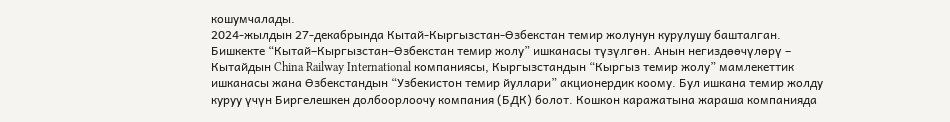кошумчалады.
2024-жылдын 27-декабрында Кытай-Кыргызстан-Өзбекстан темир жолунун курулушу башталган.
Бишкекте “Кытай–Кыргызстан–Өзбекстан темир жолу” ишканасы түзүлгөн. Анын негиздөөчүлөрү – Кытайдын China Railway International компаниясы, Кыргызстандын “Кыргыз темир жолу” мамлекеттик ишканасы жана Өзбекстандын “Узбекистон темир йуллари” акционердик коому. Бул ишкана темир жолду куруу үчүн Биргелешкен долбоорлоочу компания (БДК) болот. Кошкон каражатына жараша компанияда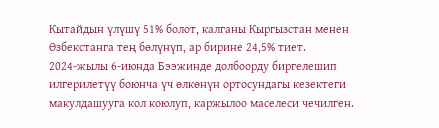Кытайдын үлүшү 51% болот, калганы Кыргызстан менен Өзбекстанга тең бөлүнүп, ар бирине 24,5% тиет.
2024-жылы 6-июнда Бээжинде долбоорду биргелешип илгерилетүү боюнча үч өлкөнүн ортосундагы кезектеги макулдашууга кол коюлуп, каржылоо маселеси чечилген.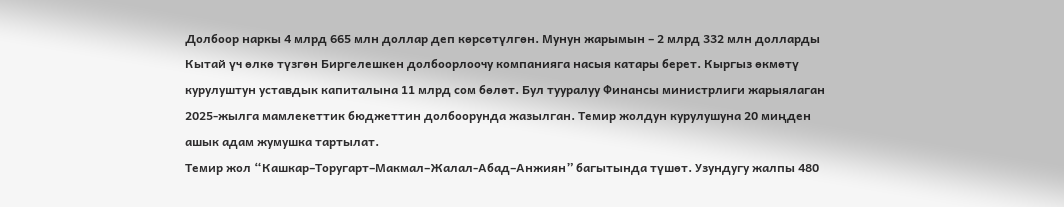Долбоор наркы 4 млрд 665 млн доллар деп көрсөтүлгөн. Мунун жарымын – 2 млрд 332 млн долларды Кытай үч өлкө түзгөн Биргелешкен долбоорлоочу компанияга насыя катары берет. Кыргыз өкмөтү курулуштун уставдык капиталына 11 млрд сом бөлөт. Бул тууралуу Финансы министрлиги жарыялаган 2025-жылга мамлекеттик бюджеттин долбоорунда жазылган. Темир жолдун курулушуна 20 миңден ашык адам жумушка тартылат.
Темир жол “Кашкар–Торугарт–Макмал–Жалал-Абад–Анжиян” багытында түшөт. Узундугу жалпы 480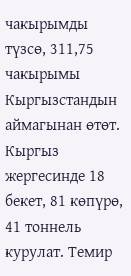чакырымды түзсө, 311,75 чакырымы Кыргызстандын аймагынан өтөт. Кыргыз жергесинде 18 бекет, 81 көпүрө, 41 тоннель курулат. Темир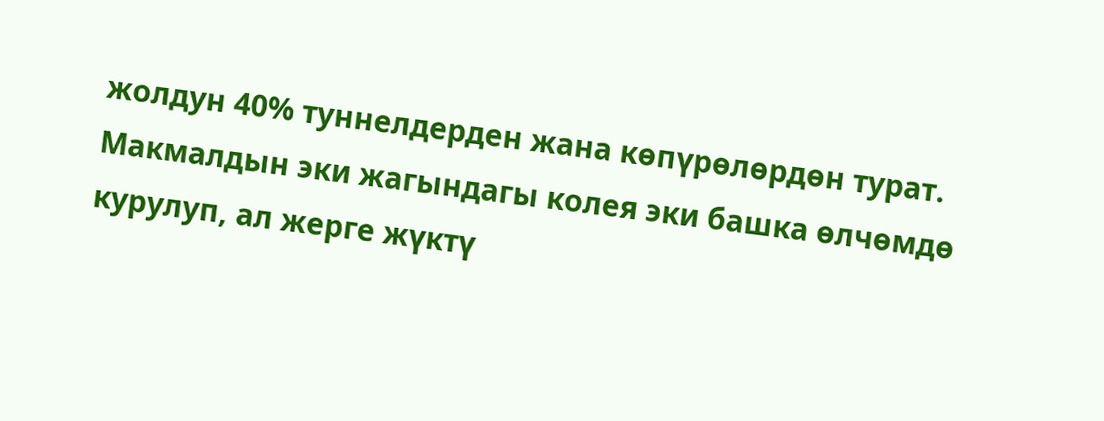жолдун 40% туннелдерден жана көпүрөлөрдөн турат. Макмалдын эки жагындагы колея эки башка өлчөмдө курулуп, ал жерге жүктү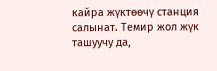кайра жүктөөчү станция салынат. Темир жол жүк ташуучу да,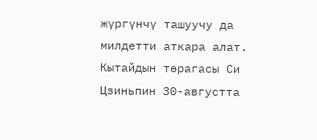жүргүнчү ташуучу да милдетти аткара алат.
Кытайдын төрагасы Си Цзиньпин 30-августта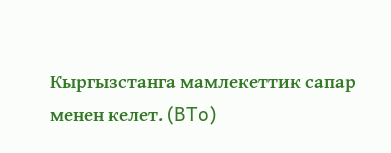Кыргызстанга мамлекеттик сапар менен келет. (BTo)